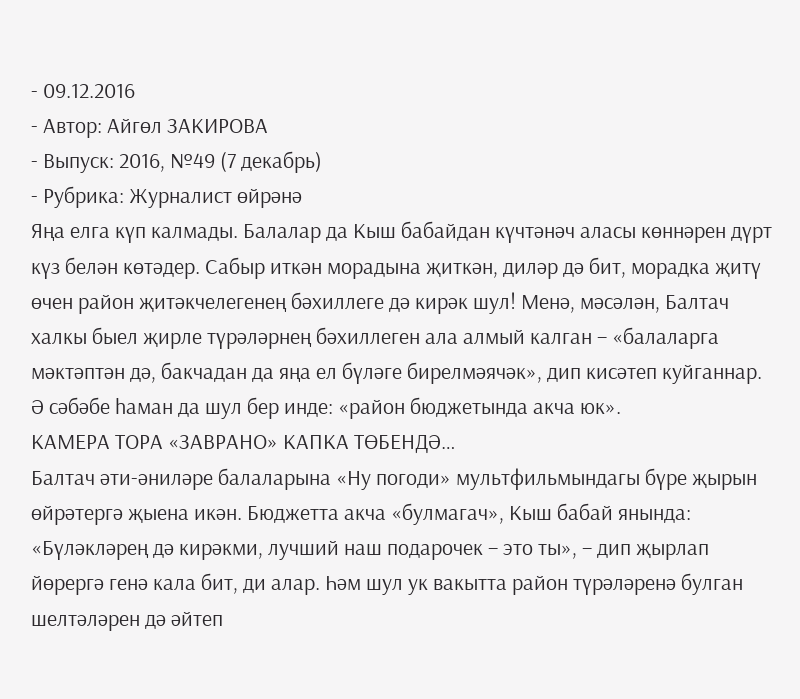- 09.12.2016
- Автор: Айгөл ЗАКИРОВА
- Выпуск: 2016, №49 (7 декабрь)
- Рубрика: Журналист өйрәнә
Яңа елга күп калмады. Балалар да Кыш бабайдан күчтәнәч аласы көннәрен дүрт күз белән көтәдер. Сабыр иткән морадына җиткән, диләр дә бит, морадка җитү өчен район җитәкчелегенең бәхиллеге дә кирәк шул! Менә, мәсәлән, Балтач халкы быел җирле түрәләрнең бәхиллеген ала алмый калган – «балаларга мәктәптән дә, бакчадан да яңа ел бүләге бирелмәячәк», дип кисәтеп куйганнар. Ә сәбәбе һаман да шул бер инде: «район бюджетында акча юк».
КАМЕРА ТОРА «ЗАВРАНО» КАПКА ТӨБЕНДӘ…
Балтач әти-әниләре балаларына «Ну погоди» мультфильмындагы бүре җырын өйрәтергә җыена икән. Бюджетта акча «булмагач», Кыш бабай янында: «Бүләкләрең дә кирәкми, лучший наш подарочек – это ты», – дип җырлап йөрергә генә кала бит, ди алар. Һәм шул ук вакытта район түрәләренә булган шелтәләрен дә әйтеп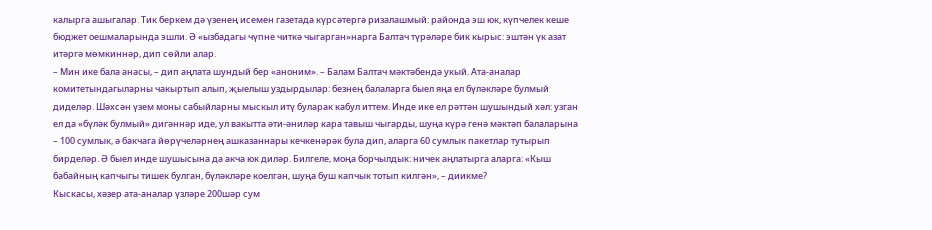калырга ашыгалар. Тик беркем дә үзенең исемен газетада күрсәтергә ризалашмый: районда эш юк, күпчелек кеше бюджет оешмаларында эшли. Ә «ызбадагы чүпне читкә чыгарган»нарга Балтач түрәләре бик кырыс: эштән үк азат итәргә мөмкиннәр, дип сөйли алар.
– Мин ике бала анасы, – дип аңлата шундый бер «аноним». – Балам Балтач мәктәбендә укый. Ата-аналар комитетындагыларны чакыртып алып, җыелыш уздырдылар: безнең балаларга быел яңа ел бүләкләре булмый диделәр. Шәхсән үзем моны сабыйларны мыскыл итү буларак кабул иттем. Инде ике ел рәттән шушындый хәл: узган ел да «бүләк булмый» дигәннәр иде, ул вакытта әти-әниләр кара тавыш чыгарды, шуңа күрә генә мәктәп балаларына – 100 сумлык, ә бакчага йөрүчеләрнең ашказаннары кечкенәрәк була дип, аларга 60 сумлык пакетлар тутырып бирделәр. Ә быел инде шушысына да акча юк диләр. Билгеле, моңа борчылдык: ничек аңлатырга аларга: «Кыш бабайның капчыгы тишек булган, бүләкләре коелган, шуңа буш капчык тотып килгән», – диикме?
Кыскасы, хәзер ата-аналар үзләре 200шәр сум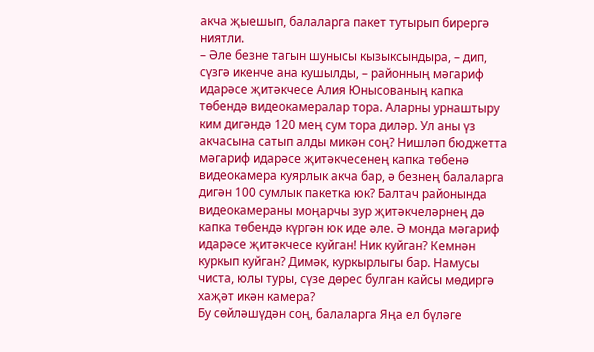акча җыешып, балаларга пакет тутырып бирергә ниятли.
– Әле безне тагын шунысы кызыксындыра, – дип, сүзгә икенче ана кушылды, – районның мәгариф идарәсе җитәкчесе Алия Юнысованың капка төбендә видеокамералар тора. Аларны урнаштыру ким дигәндә 120 мең сум тора диләр. Ул аны үз акчасына сатып алды микән соң? Нишләп бюджетта мәгариф идарәсе җитәкчесенең капка төбенә видеокамера куярлык акча бар, ә безнең балаларга дигән 100 сумлык пакетка юк? Балтач районында видеокамераны моңарчы зур җитәкчеләрнең дә капка төбендә күргән юк иде әле. Ә монда мәгариф идарәсе җитәкчесе куйган! Ник куйган? Кемнән куркып куйган? Димәк, куркырлыгы бар. Намусы чиста, юлы туры, сүзе дөрес булган кайсы мөдиргә хаҗәт икән камера?
Бу сөйләшүдән соң, балаларга Яңа ел бүләге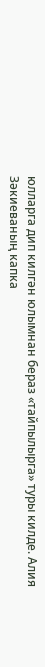юлларга дип килгән юлымнан бераз «тайпылырга» туры килде. Алия Зәкиеваның капка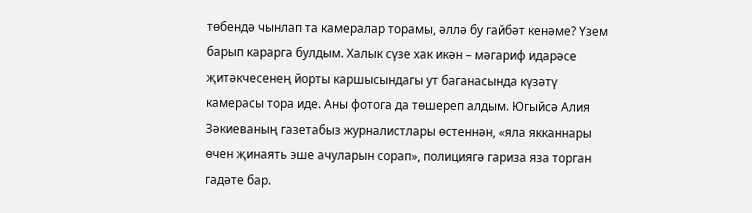төбендә чынлап та камералар торамы, әллә бу гайбәт кенәме? Үзем барып карарга булдым. Халык сүзе хак икән – мәгариф идарәсе җитәкчесенең йорты каршысындагы ут баганасында күзәтү камерасы тора иде. Аны фотога да төшереп алдым. Югыйсә Алия Зәкиеваның газетабыз журналистлары өстеннән, «яла якканнары өчен җинаять эше ачуларын сорап», полициягә гариза яза торган гадәте бар.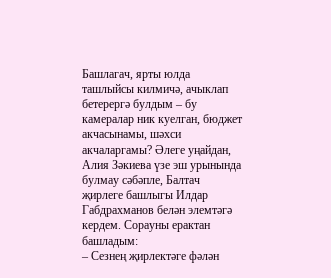Башлагач, ярты юлда ташлыйсы килмичә, ачыклап бетерергә булдым – бу камералар ник куелган, бюджет акчасынамы, шәхси акчаларгамы? Әлеге уңайдан, Алия Зәкиева үзе эш урынында булмау сәбәпле, Балтач җирлеге башлыгы Илдар Габдрахманов белән элемтәгә кердем. Сорауны ерактан башладым:
– Сезнең җирлектәге фәлән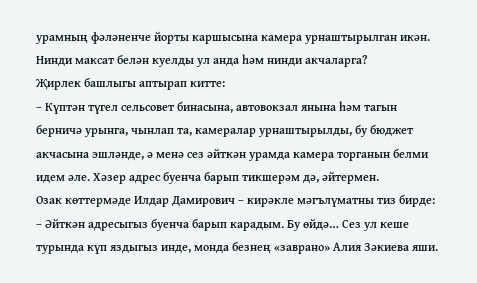урамның фәләненче йорты каршысына камера урнаштырылган икән. Нинди максат белән куелды ул анда һәм нинди акчаларга?
Җирлек башлыгы аптырап китте:
– Күптән түгел сельсовет бинасына, автовокзал янына һәм тагын берничә урынга, чынлап та, камералар урнаштырылды, бу бюджет акчасына эшләнде, ә менә сез әйткән урамда камера торганын белми идем әле. Хәзер адрес буенча барып тикшерәм дә, әйтермен.
Озак көттермәде Илдар Дамирович – кирәкле мәгълүматны тиз бирде:
– Әйткән адресыгыз буенча барып карадым. Бу өйдә… Сез ул кеше турында күп яздыгыз инде, монда безнең «заврано» Алия Зәкиева яши.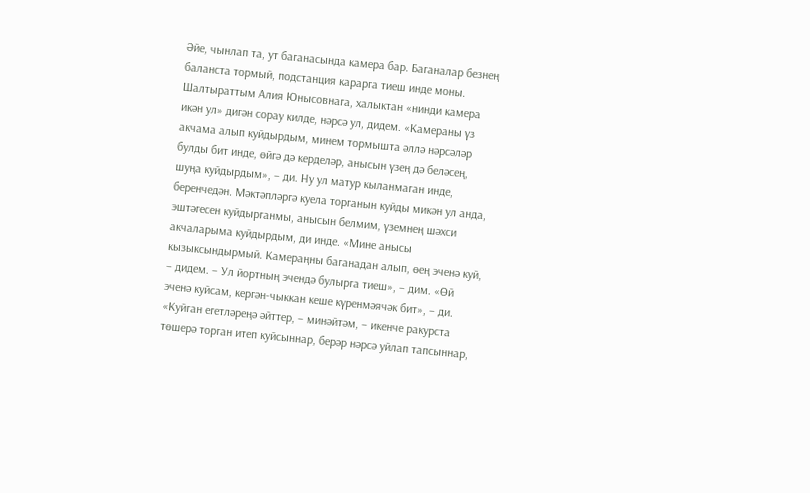Әйе, чынлап та, ут баганасында камера бар. Баганалар безнең баланста тормый, подстанция карарга тиеш инде моны. Шалтыраттым Алия Юнысовнага, халыктан «нинди камера икән ул» дигән сорау килде, нәрсә ул, дидем. «Камераны үз акчама алып куйдырдым, минем тормышта әллә нәрсәләр булды бит инде, өйгә дә керделәр, анысын үзең дә беләсең, шуңа куйдырдым», – ди. Ну ул матур кыланмаган инде, беренчедән. Мәктәпләргә куела торганын куйды микән ул анда, эштәгесен куйдырганмы, анысын белмим, үземнең шәхси акчаларыма куйдырдым, ди инде. «Мине анысы кызыксындырмый. Камераңны баганадан алып, өең эченә куй, – дидем. – Ул йортның эчендә булырга тиеш», – дим. «Өй эченә куйсам, кергән-чыккан кеше күренмәячәк бит», – ди. «Куйган егетләреңә әйттер, – минәйтәм, – икенче ракурста төшерә торган итеп куйсыннар, берәр нәрсә уйлап тапсыннар,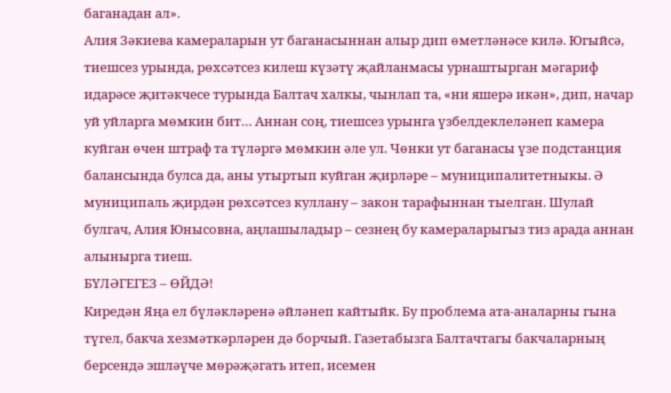баганадан ал».
Алия Зәкиева камераларын ут баганасыннан алыр дип өметләнәсе килә. Югыйсә, тиешсез урында, рөхсәтсез килеш күзәтү җайланмасы урнаштырган мәгариф идарәсе җитәкчесе турында Балтач халкы, чынлап та, «ни яшерә икән», дип, начар уй уйларга мөмкин бит… Аннан соң, тиешсез урынга үзбелдеклеләнеп камера куйган өчен штраф та түләргә мөмкин әле ул. Чөнки ут баганасы үзе подстанция балансында булса да, аны утыртып куйган җирләре – муниципалитетныкы. Ә муниципаль җирдән рөхсәтсез куллану – закон тарафыннан тыелган. Шулай булгач, Алия Юнысовна, аңлашыладыр – сезнең бу камераларыгыз тиз арада аннан алынырга тиеш.
БҮЛӘГЕГЕЗ – ӨЙДӘ!
Киредән Яңа ел бүләкләренә әйләнеп кайтыйк. Бу проблема ата-аналарны гына түгел, бакча хезмәткәрләрен дә борчый. Газетабызга Балтачтагы бакчаларның берсендә эшләүче мөрәҗәгать итеп, исемен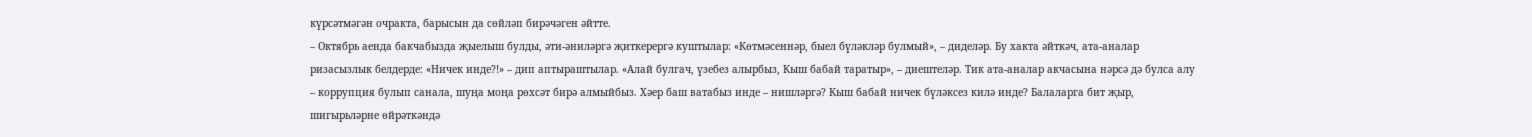күрсәтмәгән очракта, барысын да сөйләп бирәчәген әйтте.
– Октябрь аенда бакчабызда җыелыш булды, әти-әниләргә җиткерергә куштылар: «Көтмәсеннәр, быел бүләкләр булмый», – диделәр. Бу хакта әйткәч, ата-аналар ризасызлык белдерде: «Ничек инде?!» – дип аптыраштылар. «Алай булгач, үзебез алырбыз, Кыш бабай таратыр», – диештеләр. Тик ата-аналар акчасына нәрсә дә булса алу – коррупция булып санала, шуңа моңа рөхсәт бирә алмыйбыз. Хәер баш ватабыз инде – нишләргә? Кыш бабай ничек бүләксез килә инде? Балаларга бит җыр, шигырьләрне өйрәткәндә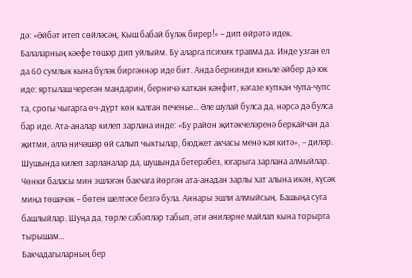дә: «Әйбәт итеп сөйләсәң, Кыш бабай бүләк бирер!» – дип өйрәтә идек. Балаларның кәефе төшәр дип уйлыйм. Бу аларга психик травма да. Инде узган ел да 60 сумлык кына бүләк биргәннәр иде бит. Анда бернинди юньле әйбер дә юк иде: яртылаш черегән мандарин, берничә каткан кәнфит, кәгазе купкан чупа-чупс та, срогы чыгарга өч-дүрт көн калган печенье… Әле шулай булса да, нәрсә дә булса бар иде. Ата-аналар килеп зарлана инде: «Бу район җитәкчеләренә беркайчан да җитми, әллә ничәшәр өй салып чыктылар, бюджет акчасы менә кая китә», – диләр. Шушында килеп зарланалар да, шушында бетерәбез, югарыга зарлана алмыйлар. Чөнки баласы мин эшләгән бакчага йөргән ата-анадан зарлы хат алына икән, күсәк миңа төшәчәк – бөтен шелтәсе безгә була. Аннары эшли алмыйсың. Башыңа суга башлыйлар. Шуңа да, төрле сәбәпләр табып, әти әниләрне майлап кына торырга тырышам…
Бакчадагыларның бер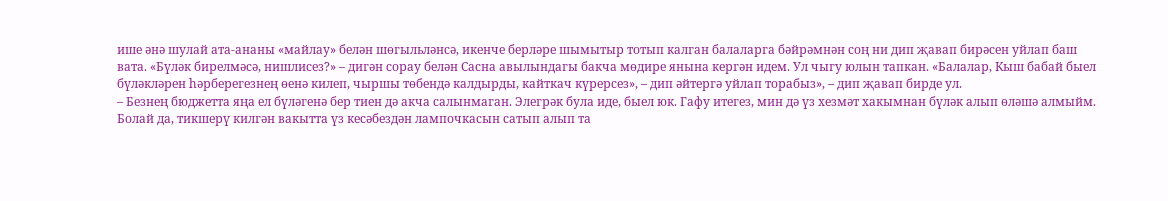ише әнә шулай ата-ананы «майлау» белән шөгыльләнсә, икенче берләре шымытыр тотып калган балаларга бәйрәмнән соң ни дип җавап бирәсен уйлап баш вата. «Бүләк бирелмәсә, нишлисез?» – дигән сорау белән Сасна авылындагы бакча мөдире янына кергән идем. Ул чыгу юлын тапкан. «Балалар, Кыш бабай быел бүләкләрен һәрберегезнең өенә килеп, чыршы төбендә калдырды, кайткач күрерсез», – дип әйтергә уйлап торабыз», – дип җавап бирде ул.
– Безнең бюджетта яңа ел бүләгенә бер тиен дә акча салынмаган. Элегрәк була иде, быел юк. Гафу итегез, мин дә үз хезмәт хакымнан бүләк алып өләшә алмыйм. Болай да, тикшерү килгән вакытта үз кесәбездән лампочкасын сатып алып та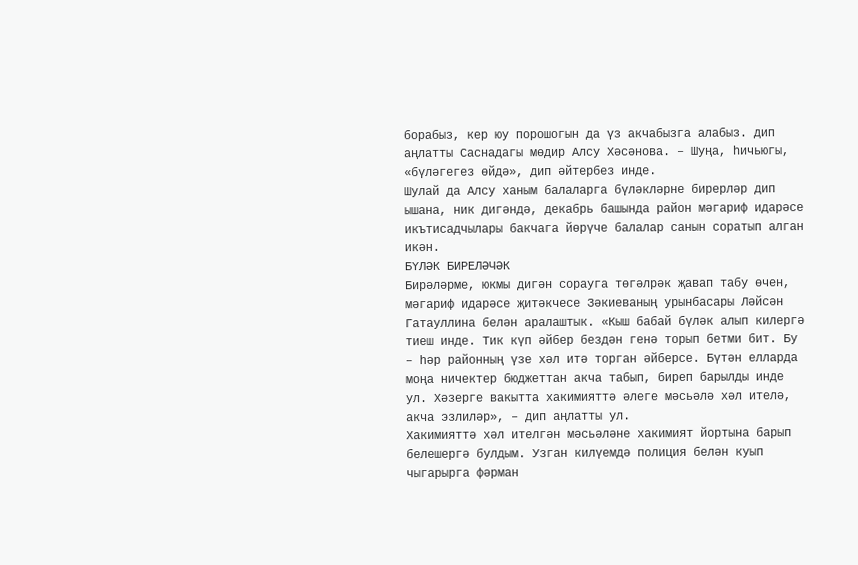борабыз, кер юу порошогын да үз акчабызга алабыз. дип аңлатты Саснадагы мөдир Алсу Хәсәнова. – Шуңа, һичьюгы, «бүләгегез өйдә», дип әйтербез инде.
Шулай да Алсу ханым балаларга бүләкләрне бирерләр дип ышана, ник дигәндә, декабрь башында район мәгариф идарәсе икътисадчылары бакчага йөрүче балалар санын соратып алган икән.
БҮЛӘК БИРЕЛӘЧӘК
Бирәләрме, юкмы дигән сорауга төгәлрәк җавап табу өчен, мәгариф идарәсе җитәкчесе Зәкиеваның урынбасары Ләйсән Гатауллина белән аралаштык. «Кыш бабай бүләк алып килергә тиеш инде. Тик күп әйбер бездән генә торып бетми бит. Бу – һәр районның үзе хәл итә торган әйберсе. Бүтән елларда моңа ничектер бюджеттан акча табып, биреп барылды инде ул. Хәзерге вакытта хакимияттә әлеге мәсьәлә хәл ителә, акча эзлиләр», – дип аңлатты ул.
Хакимияттә хәл ителгән мәсьәләне хакимият йортына барып белешергә булдым. Узган килүемдә полиция белән куып чыгарырга фәрман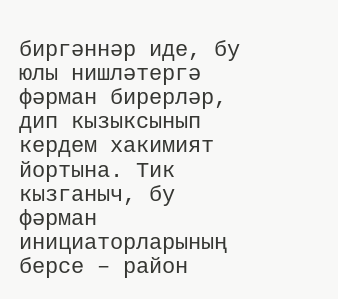биргәннәр иде, бу юлы нишләтергә фәрман бирерләр, дип кызыксынып кердем хакимият йортына. Тик кызганыч, бу фәрман инициаторларының берсе – район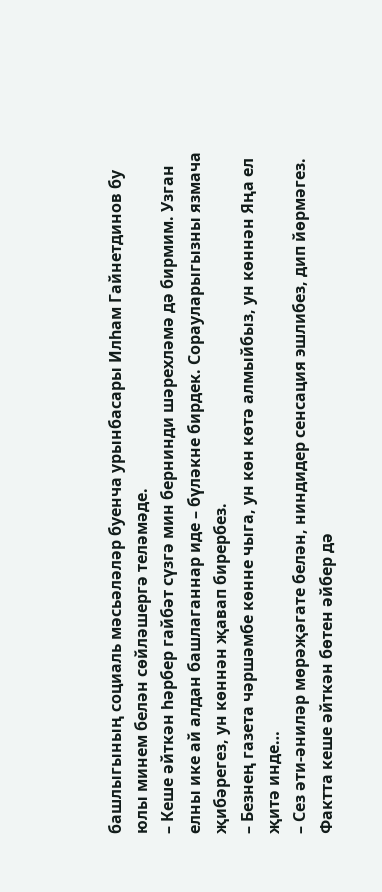башлыгының социаль мәсьәләләр буенча урынбасары Илһам Гайнетдинов бу юлы минем белән сөйләшергә теләмәде.
– Кеше әйткән һәрбер гайбәт сүзгә мин бернинди шәрехләмә дә бирмим. Узган елны ике ай алдан башлаганнар иде – бүләкне бирдек. Сорауларыгызны язмача җибәрегез, ун көннән җавап бирербез.
– Безнең газета чәршәмбе көнне чыга, ун көн көтә алмыйбыз, ун көннән Яңа ел җитә инде…
– Сез әти-әниләр мөрәҗәгате белән, ниндидер сенсация эшлибез, дип йөрмәгез. Фактта кеше әйткән бөтен әйбер дә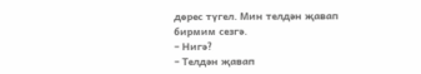дөрес түгел. Мин телдән җавап бирмим сезгә.
– Нигә?
– Телдән җавап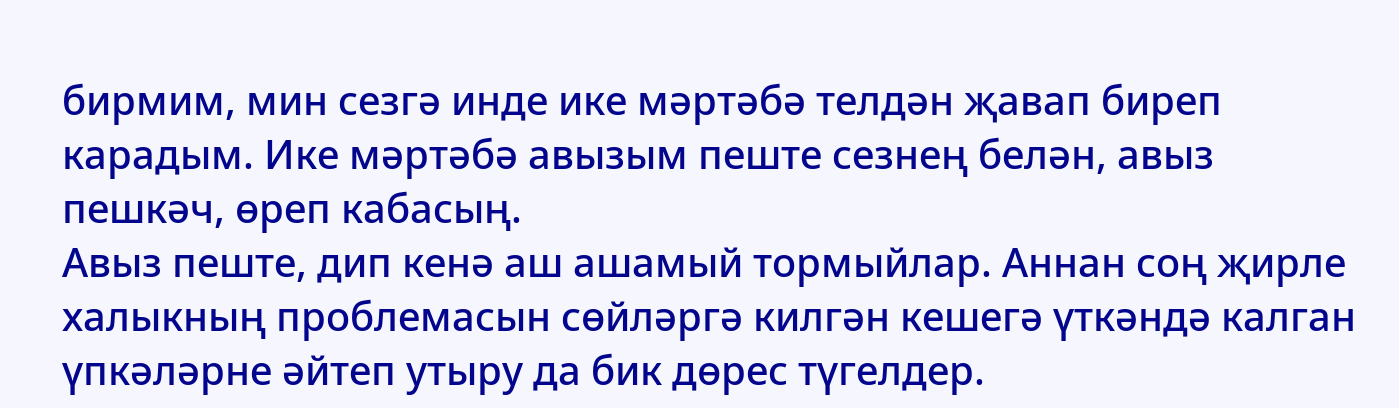бирмим, мин сезгә инде ике мәртәбә телдән җавап биреп карадым. Ике мәртәбә авызым пеште сезнең белән, авыз пешкәч, өреп кабасың.
Авыз пеште, дип кенә аш ашамый тормыйлар. Аннан соң җирле халыкның проблемасын сөйләргә килгән кешегә үткәндә калган үпкәләрне әйтеп утыру да бик дөрес түгелдер.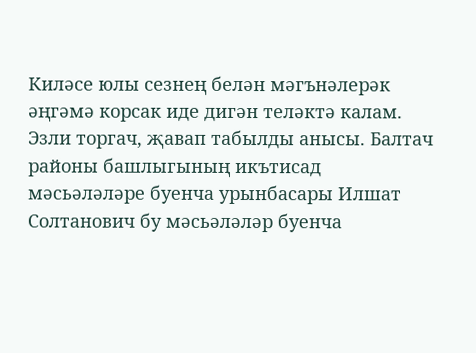Киләсе юлы сезнең белән мәгънәлерәк әңгәмә корсак иде дигән теләктә калам.
Эзли торгач, җавап табылды анысы. Балтач районы башлыгының икътисад мәсьәләләре буенча урынбасары Илшат Солтанович бу мәсьәләләр буенча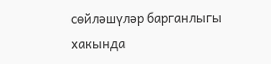сөйләшүләр барганлыгы хакында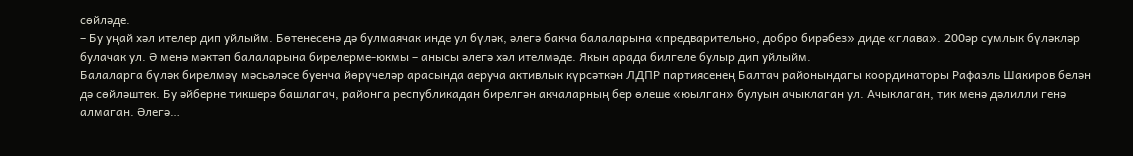сөйләде.
– Бу уңай хәл ителер дип уйлыйм. Бөтенесенә дә булмаячак инде ул бүләк, әлегә бакча балаларына «предварительно, добро бирәбез» диде «глава». 200әр сумлык бүләкләр булачак ул. Ә менә мәктәп балаларына бирелерме-юкмы – анысы әлегә хәл ителмәде. Якын арада билгеле булыр дип уйлыйм.
Балаларга бүләк бирелмәү мәсьәләсе буенча йөрүчеләр арасында аеруча активлык күрсәткән ЛДПР партиясенең Балтач районындагы координаторы Рафаэль Шакиров белән дә сөйләштек. Бу әйберне тикшерә башлагач, районга республикадан бирелгән акчаларның бер өлеше «юылган» булуын ачыклаган ул. Ачыклаган, тик менә дәлилли генә алмаган. Әлегә…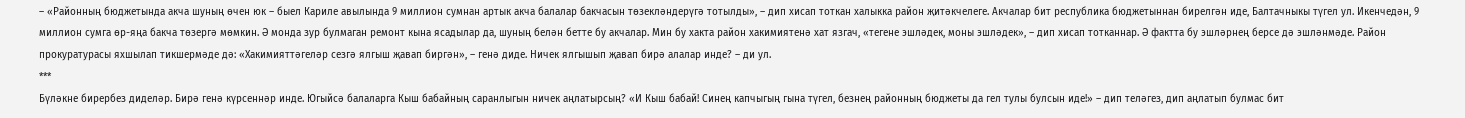– «Районның бюджетында акча шуның өчен юк – быел Кариле авылында 9 миллион сумнан артык акча балалар бакчасын төзекләндерүгә тотылды», – дип хисап тоткан халыкка район җитәкчелеге. Акчалар бит республика бюджетыннан бирелгән иде, Балтачныкы түгел ул. Икенчедән, 9 миллион сумга өр-яңа бакча төзергә мөмкин. Ә монда зур булмаган ремонт кына ясадылар да, шуның белән бетте бу акчалар. Мин бу хакта район хакимиятенә хат язгач, «тегене эшләдек, моны эшләдек», – дип хисап тотканнар. Ә фактта бу эшләрнең берсе дә эшләнмәде. Район прокуратурасы яхшылап тикшермәде дә: «Хакимияттәгеләр сезгә ялгыш җавап биргән», – генә диде. Ничек ялгышып җавап бирә алалар инде? – ди ул.
***
Бүләкне бирербез диделәр. Бирә генә күрсеннәр инде. Югыйсә балаларга Кыш бабайның саранлыгын ничек аңлатырсың? «И Кыш бабай! Синең капчыгың гына түгел, безнең районның бюджеты да гел тулы булсын иде!» – дип теләгез, дип аңлатып булмас бит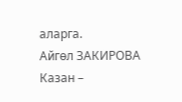аларга.
Айгөл ЗАКИРОВА
Казан –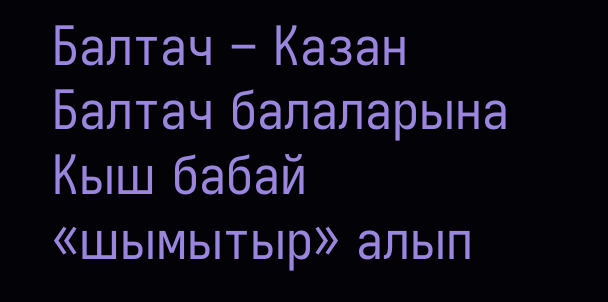Балтач – Казан
Балтач балаларына Кыш бабай «шымытыр» алып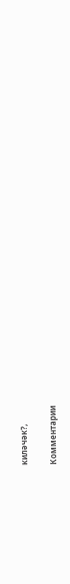киләчәк?,

Комментарии